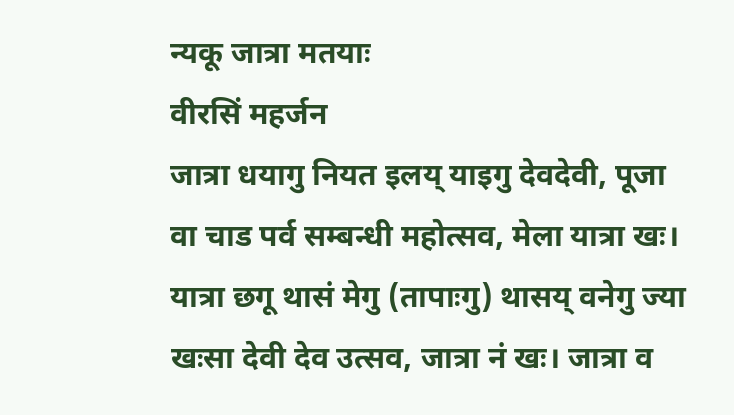न्यकू जात्रा मतयाः
वीरसिं महर्जन
जात्रा धयागु नियत इलय् याइगु देवदेवी, पूजा वा चाड पर्व सम्बन्धी महोत्सव, मेला यात्रा खः। यात्रा छगू थासं मेगु (तापाःगु) थासय् वनेगु ज्या खःसा देवी देव उत्सव, जात्रा नं खः। जात्रा व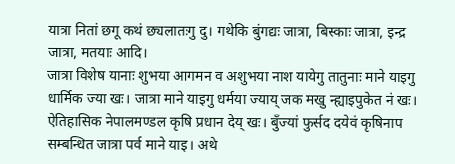यात्रा नितां छगू कथं छ्यलातःगु दु। गथेकि बुंगद्यः जात्रा, बिस्काः जात्रा, इन्द्र जात्रा, मतयाः आदि।
जात्रा विशेष यानाः शुभया आगमन व अशुभया नाश यायेगु तातुनाः माने याइगु धार्मिक ज्या खः। जात्रा माने याइगु धर्मया ज्याय् जक मखु न्ह्याइपुकेत नं खः। ऐतिहासिक नेपालमण्डल कृषि प्रधान देय् खः। बुँज्यां फुर्सद दयेवं कृषिनाप सम्बन्धित जात्रा पर्व माने याइ। अथे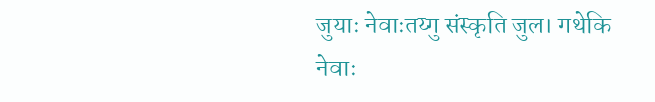जुयाः नेवाःतय्गु संस्कृति जुल। गथेकि नेवाः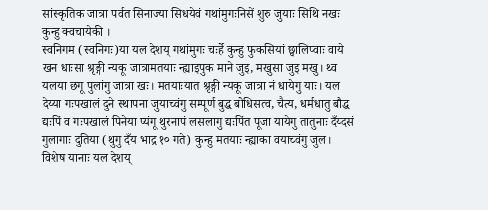सांस्कृतिक जात्रा पर्वत सिनाज्या सिधयेवं गथांमुगःनिसें शुरु जुयाः सिथि नखः कुन्हु क्वचायेकी ।
स्वनिगम (स्वनिगः)या यल देशय् गथांमुगः चःर्हे कुन्हु फुकसियां छ्वालिप्वाः वाये खन धाःसा श्रृङ्गी न्यकू जात्रामतयाः न्ह्याइपुक माने जुइ, मखुसा जुइ मखु। थ्व यलया छगू पुलांगु जात्रा खः। मतयाःयात श्रृङ्गी न्यकू जात्रा नं धायेगु याः। यल देय्या गःपखालं दुने स्थापना जुयाच्वंगु सम्पूर्ण बुद्ध बोधिसत्व, चैत्य, धर्मधातु बौद्ध द्यःपिं व गःपखालं पिनेया प्यंगू थुरनापं लसलागु द्यःपिंत पूजा यायेगु तातुनाः दँय्दसं गुलागाः दुतिया (थुगु दँय भाद्र १० गते) कुन्हु मतयाः न्ह्याका वयाच्वंगु जुल। विशेष यानाः यल देशय्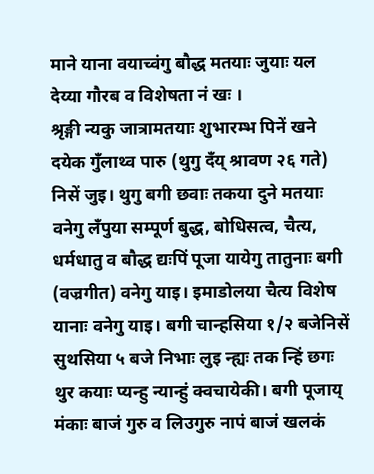माने याना वयाच्वंगु बौद्ध मतयाः जुयाः यल देय्या गौरब व विशेषता नं खः ।
श्रृङ्गी न्यकु जात्रामतयाः शुभारम्भ पिनें खने दयेक गुँलाथ्व पारु (थुगु दँय् श्रावण २६ गते) निसें जुइ। थुगु बगी छवाः तकया दुने मतयाः वनेगु लँपुया सम्पूर्ण बुद्ध, बोधिसत्व, चैत्य, धर्मधातु व बौद्ध द्यःपिं पूजा यायेगु तातुनाः बगी (वज्रगीत) वनेगु याइ। इमाडोलया चैत्य विशेष यानाः वनेगु याइ। बगी चान्हसिया १/२ बजेनिसें सुथसिया ५ बजे निभाः लुइ न्ह्यः तक न्हिं छगः थुर कयाः प्यन्हु न्यान्हुं क्वचायेकी। बगी पूजाय् मंकाः बाजं गुरु व लिउगुरु नापं बाजं खलकं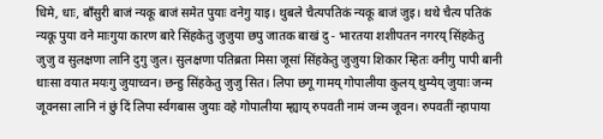धिमे, धाः, बाँसुरी बाजं न्यकू बाजं समेत पुयाः वनेगु याइ। थुबले चैत्यपतिकं न्यकू बाजं जुइ। थथे चैत्य पतिकं न्यकू पुया वने माःगुया कारण बारे सिंहकेतु जुजुया छपु जातक बाखं दु - भारतया शशीपतन नगरय् सिंहकेतु जुजु व सुलक्षणा लानि दुगु जुल। सुलक्षणा पतिब्रता मिसा जूसां सिंहकेतु जुजुया शिकार म्हितः वनीगु पापी बानी धाःसा वयात मयःगु जुयाच्वन। छन्हु सिंहकेतु जुजु सित। लिपा छगू गामय् गोपालीया कुलय् थुम्येय् जुयाः जन्म जूवनसा लानि नं छुं दिं लिपा र्स्वगबास जुयाः वहे गोपालीया म्ह्याय् रुपवती नामं जन्म जूवन। रुपवतीं न्हापाया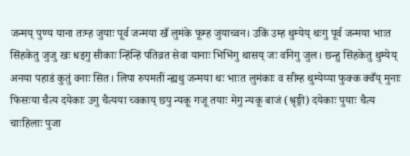जन्मय् पुण्य याना तःम्ह जुयाः पूर्व जन्मया खँ लुमंके फूम्ह जुयाच्वन। उकिं उम्ह थुम्येय् थःगु पूर्व जन्मया भाःत सिंहकेतु जुजु खः धइगु सीकाः न्हिंन्हिं पतिव्रत सेवा यानाः भिभिंगु थासय् जः वनिगु जुल। छन्हु सिंहकेतु थुम्येय् अनया पहाडं कुतुं वनाः सित। लिपा रुपमतीं न्ह्यथु जन्मया थः भाःत लुमंकाः व सीम्ह थुम्येय्या फुक्क क्वँय् मुनाः फिसःया चैत्य दयेकाः उगु चैत्यया च्वकाय् छपु न्यकू गजू तयाः मेगु न्यकू बाजं (श्रृङ्गी) दयेकाः पुयाः चैत्य चाःहिलाः पुजा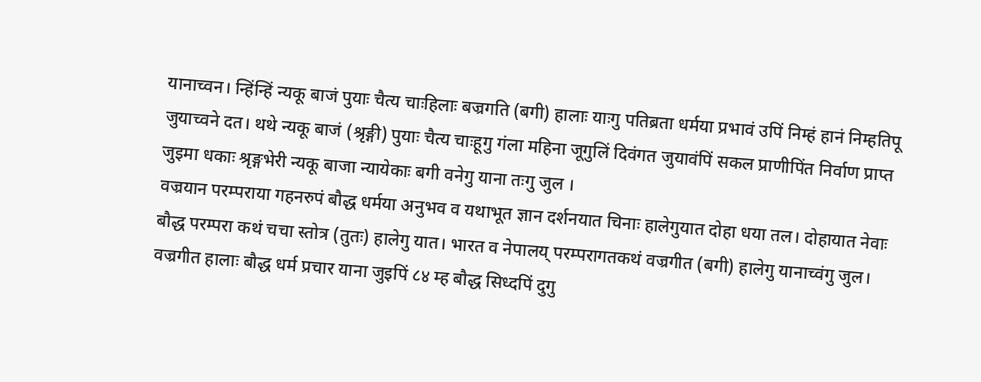यानाच्वन। न्हिंन्हिं न्यकू बाजं पुयाः चैत्य चाःहिलाः बज्रगति (बगी) हालाः याःगु पतिब्रता धर्मया प्रभावं उपिं निम्हं हानं निम्हतिपू जुयाच्वने दत। थथे न्यकू बाजं (श्रृङ्गी) पुयाः चैत्य चाःहूगु गंला महिना जूगुलिं दिवंगत जुयावंपिं सकल प्राणीपिंत निर्वाण प्राप्त जुइमा धकाः श्रृङ्गभेरी न्यकू बाजा न्यायेकाः बगी वनेगु याना तःगु जुल ।
वज्रयान परम्पराया गहनरुपं बौद्ध धर्मया अनुभव व यथाभूत ज्ञान दर्शनयात चिनाः हालेगुयात दोहा धया तल। दोहायात नेवाः बौद्ध परम्परा कथं चचा स्तोत्र (तुतः) हालेगु यात। भारत व नेपालय् परम्परागतकथं वज्रगीत (बगी) हालेगु यानाच्वंगु जुल। वज्रगीत हालाः बौद्ध धर्म प्रचार याना जुइपिं ८४ म्ह बौद्ध सिध्दपिं दुगु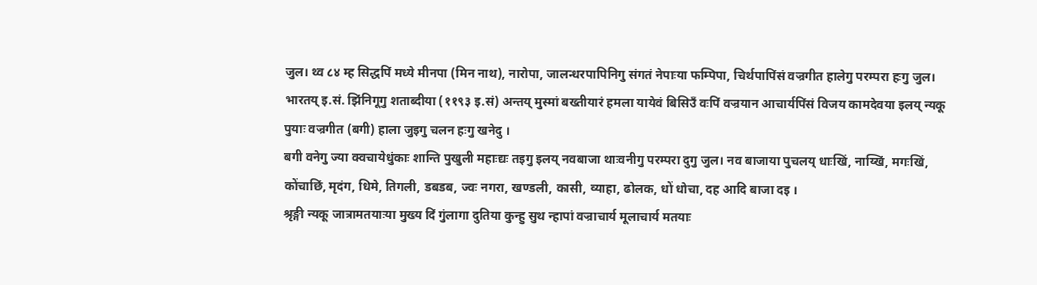जुल। थ्व ८४ म्ह सिद्धपिं मध्ये मीनपा (मिन नाथ), नारोपा, जालन्धरपापिनिगु संगतं नेपाःया फम्पिपा, चिर्थपापिंसं वज्रगीत हालेगु परम्परा हःगु जुल। भारतय् इ.सं. झिंनिगूगु शताब्दीया (११९३ इ.सं) अन्तय् मुस्मां बख्तीयारं हमला यायेवं बिसिउँ वःपिं वज्रयान आचार्यपिंसं विजय कामदेवया इलय् न्यकू पुयाः वज्रगीत (बगी) हाला जुइगु चलन हःगु खनेदु ।
बगी वनेगु ज्या क्वचायेधुंकाः शान्ति पुखुली महाःद्यः तइगु इलय् नवबाजा थाःवनीगु परम्परा दुगु जुल। नव बाजाया पुचलय् धाःखिं, नाय्खिं, मगःखिं, कोंचाछिं, मृदंग, धिमे, तिगली, डबडब, ज्वः नगरा, खण्डली, कासी, व्याहा, ढोलक, धों धोचा, दह आदि बाजा दइ ।
श्रृङ्गी न्यकू जात्रामतयाःया मुख्य दिं गुंलागा दुतिया कुन्हु सुथ न्हापां वज्राचार्य मूलाचार्य मतयाः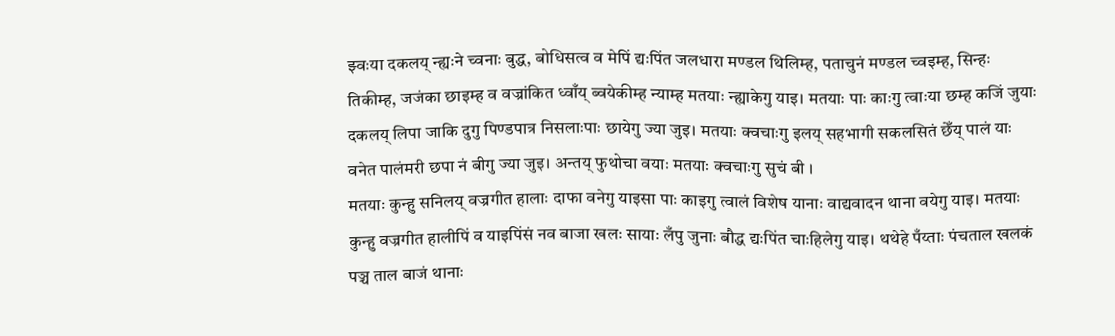झ्वःया दकलय् न्ह्यःने च्वनाः बुद्ध, बोधिसत्व व मेपिं द्यःपिंत जलधारा मण्डल थिलिम्ह, पताचुनं मण्डल च्वइम्ह, सिन्हः तिकीम्ह, जजंका छाइम्ह व वज्रांकित ध्वाँय् ब्वयेकीम्ह न्याम्ह मतयाः न्ह्याकेगु याइ। मतयाः पाः काःगु त्वाःया छम्ह कजिं जुयाः दकलय् लिपा जाकि दुगु पिण्डपात्र निसलाःपाः छायेगु ज्या जुइ। मतयाः क्वचाःगु इलय् सहभागी सकलसितं छेँय् पालं याः वनेत पालंमरी छपा नं बीगु ज्या जुइ। अन्तय् फुथोचा वयाः मतयाः क्वचाःगु सुचं बी ।
मतयाः कुन्हु सनिलय् वज्रगीत हालाः दाफा वनेगु याइसा पाः काइगु त्वालं विशेष यानाः वाद्यवादन थाना वयेगु याइ। मतयाः कुन्हु वज्रगीत हालीपिं व याइपिंसं नव बाजा खलः सायाः लँपु जुनाः बौद्ध द्यःपिंत चाःहिलेगु याइ। थथेहे पँय्ताः पंचताल खलकं पञ्च ताल बाजं थानाः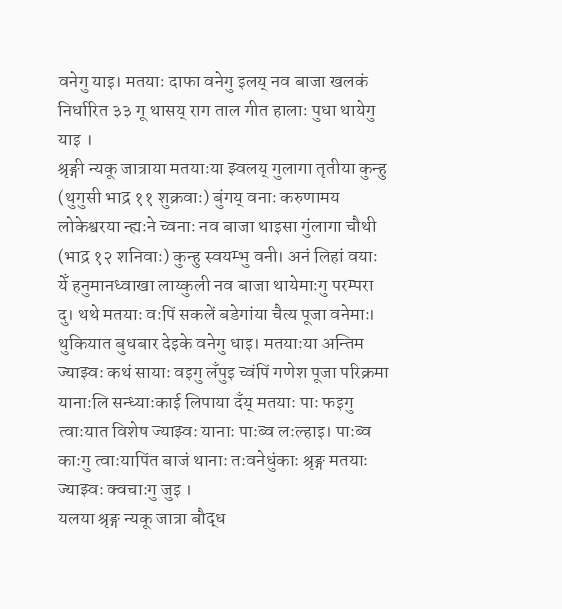वनेगु याइ। मतयाः दाफा वनेगु इलय् नव बाजा खलकं निर्धारित ३३ गू थासय् राग ताल गीत हालाः पुधा थायेगु याइ ।
श्रृङ्गी न्यकू जात्राया मतयाःया झ्वलय् गुलागा तृतीया कुन्हु (थुगुसी भाद्र ११ शुक्रवाः) बुंगय् वनाः करुणामय लोकेश्वरया न्ह्यःने च्वनाः नव बाजा थाइसा गुंलागा चौथी (भाद्र १२ शनिवाः) कुन्हु स्वयम्भु वनी। अनं लिहां वयाः येँ हनुमानध्वाखा लाय्कुली नव बाजा थायेमाःगु परम्परा दु। थथे मतयाः वःपिं सकलें बडेगांया चैत्य पूजा वनेमाः। थुकियात बुधबार देइके वनेगु धाइ। मतयाःया अन्तिम ज्याझ्वः कथं सायाः वइगु लँपुइ च्वंपिं गणेश पूजा परिक्रमा यानाःलि सन्ध्याःकाई लिपाया दँय् मतयाः पाः फइगु त्वाःयात विशेष ज्याझ्वः यानाः पाःब्व लःल्हाइ। पाःब्व काःगु त्वाःयापिंत बाजं थानाः तःवनेधुंकाः श्रृङ्ग मतयाः ज्याझ्वः क्वचाःगु जुइ ।
यलया श्रृङ्ग न्यकू जात्रा बौद्ध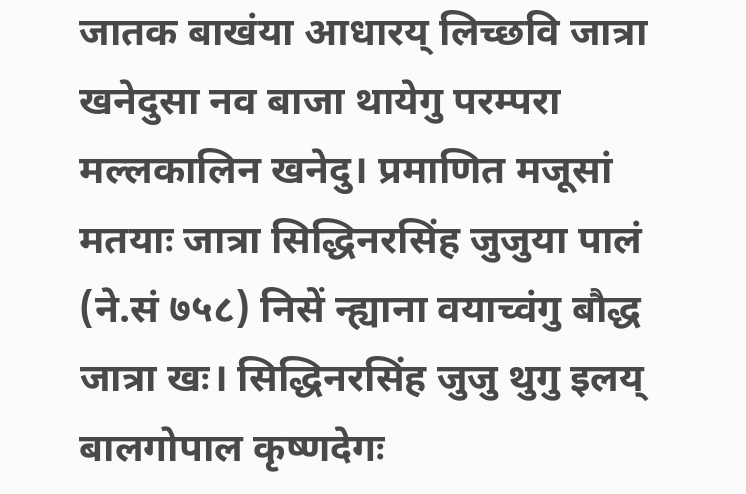जातक बाखंया आधारय् लिच्छवि जात्रा खनेदुसा नव बाजा थायेगु परम्परा मल्लकालिन खनेदु। प्रमाणित मजूसां मतयाः जात्रा सिद्धिनरसिंह जुजुया पालं (ने.सं ७५८) निसें न्ह्याना वयाच्वंगु बौद्ध जात्रा खः। सिद्धिनरसिंह जुजु थुगु इलय् बालगोपाल कृष्णदेगः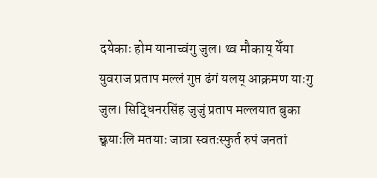दयेकाः होम यानाच्वंगु जुल। थ्व मौकाय् येँया युवराज प्रताप मल्लं गुप्त ढंगं यलय् आक्रमण याःगु जुल। सिद्धिनरसिंह जुजुं प्रताप मल्लयात बुका छ्वयाःलि मतयाः जात्रा स्वतःस्फुर्त रुपं जनतां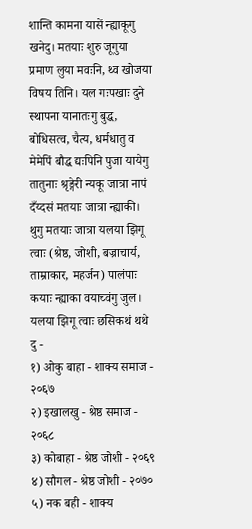शान्ति कामना यासें न्ह्याकूगु खनेदु। मतयाः शुरु जूगुया प्रमाण लुया मवःनि, थ्व खोजया विषय तिनि। यल गःपखाः दुने स्थापना यानातःगु बुद्ध, बोधिसत्व, चैत्य, धर्मधातु व मेमेपिं बौद्ध द्यःपिनि पुजा यायेगु तातुनाः श्रृङ्गेरी न्यकू जात्रा नापं दँय्दसं मतयाः जात्रा न्ह्याकी। थुगु मतयाः जात्रा यलया झिगू त्वाः (श्रेष्ठ, जोशी, बज्राचार्य, ताम्राकार, महर्जन) पालंपाः कयाः न्ह्याका वयाच्वंगु जुल। यलया झिगू त्वाः छसिकथं थथे दु -
१) ओकु बाहा - शाक्य समाज - २०६७
२) इखालखु - श्रेष्ठ समाज - २०६८
३) कोबाहा - श्रेष्ठ जोशी - २०६९
४) सौगल - श्रेष्ठ जोशी - २०७०
५) नक बही - शाक्य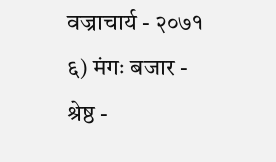वज्राचार्य - २०७१
६) मंगः बजार - श्रेष्ठ -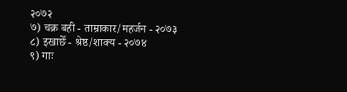२०७२
७) चक्र बही - ताम्राकार/महर्जन - २०७३
८) इखाछेँ - श्रेष्ठ/शाक्य - २०७४
९) गाः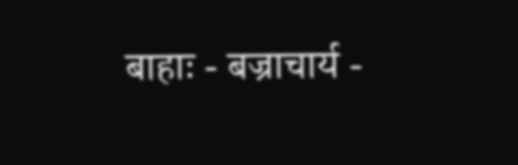बाहाः - बज्राचार्य -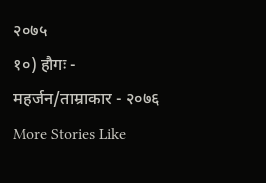२०७५
१०) हौगः - महर्जन/ताम्राकार - २०७६
More Stories Like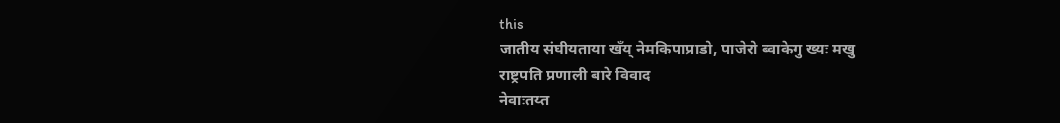this
जातीय संघीयताया खँय् नेमकिपाप्राडो, पाजेरो ब्वाकेगु ख्यः मखु
राष्ट्रपति प्रणाली बारे विवाद
नेवाःतय्त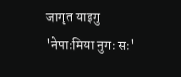जागृत याइगु 'नेपाःमिया नुगः सः'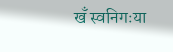खँ स्वनिगःया